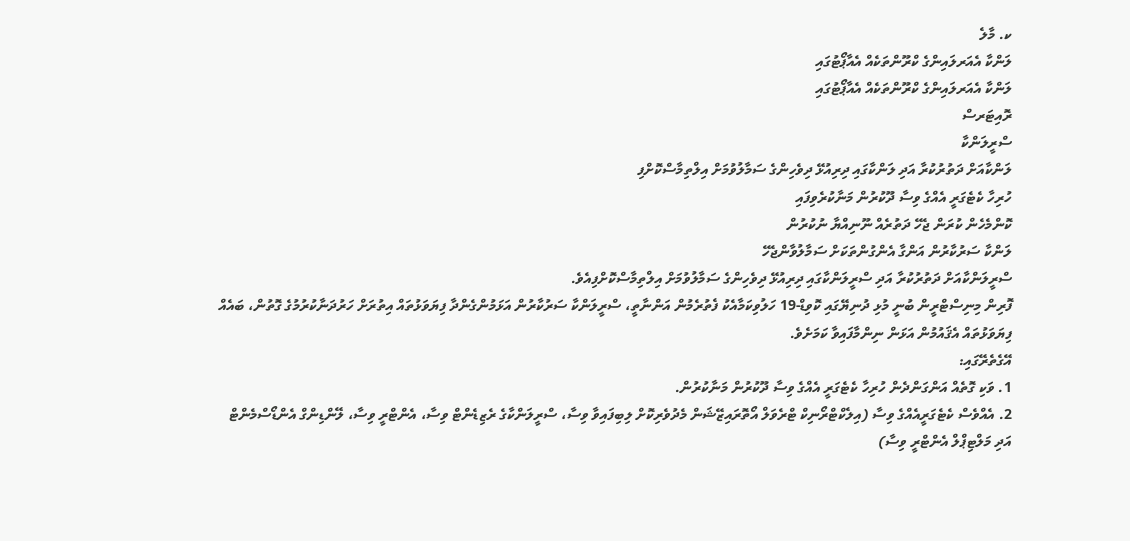ކ. މާލެ
ލަންކާ އެއަރލައިންގެ ކްރޫންތަކެއް އެއާޕޯޓުގައި
ލަންކާ އެއަރލައިންގެ ކްރޫންތަކެއް އެއާޕޯޓުގައި
ރޮއިޓަރސް
ސްރީލަންކާ
ލަންކާއަށް ދަތުރުކުރާ އަދި ލަންކާގައި ދިރިއުޅޭ ދިވެހިންގެ ސަމާލުވުމަށް އިލްތިމާސްކޮށްފި
ހުރިހާ ކެޓެގަރީ އެއްގެ ވިސާ ދޫކުރުން މަނާކުރެވިފައި
ކޮންމެހެން ކުރަން ޖެހޭ ދަތުރެއް ނޫނިއްޔާ ނުކުރުން
ލަންކާ ސަރުކާރުން އަންގާ އެންގުންތަކަށް ސަމާލުވާންޖެހޭ
ސްރީލަންކާއަށް ދަތުރުކުރާ އަދި ސްރީލަންކާގައި ދިރިއުޅޭ ދިވެހިންގެ ސަމާލުވުމަށް އިލްތިމާސްކޮށްފިއެވެ.
ފޮރިން މިނިސްޓްރީން ބުނީ މުޅި ދުނިޔޭގައި ކޮވިޑް-19 ހަލުވިކަމާއެކު ފެތުރެމުން އަންނާތީ، ސްރީލަންކާ ސަރުކާރުން އަޅަމުންގެންދާ ފިޔަވަޅުތައް އިތުރަށް ހަރުދަނާކުރުމުގެ ގޮތުން، ބައެއް ފިޔަވަޅުތައް އެޤައުމުން އަޅަން ނިންމާފައިވާ ކަމަށެވެ.
އޭގެތެރޭގައި:
1. ވަކި ގޮތެއް އަންގަންދެން ހުރިހާ ކެޓެގަރީ އެއްގެ ވިސާ ދޫކުރުން މަނާކުރުން.
2. އެއްވެސް ކެޓެގަރީއެއްގެ ވިސާ (އިލެކްޓްރޯނިކް ޓްރެވަލް އޯތޮރައިޒޭޝަން މެދުވެރިކޮށް ލިބިފައިވާ ވިސާ، ސްރީލަންކާގެ ރެޒިޑެންޓް ވިސާ، އެންޓްރީ ވިސާ، ލޭންޑިންގް އެންޑޯސްމެންޓް އަދި މަލްޓިޕްލް އެންޓްރީ ވިސާ)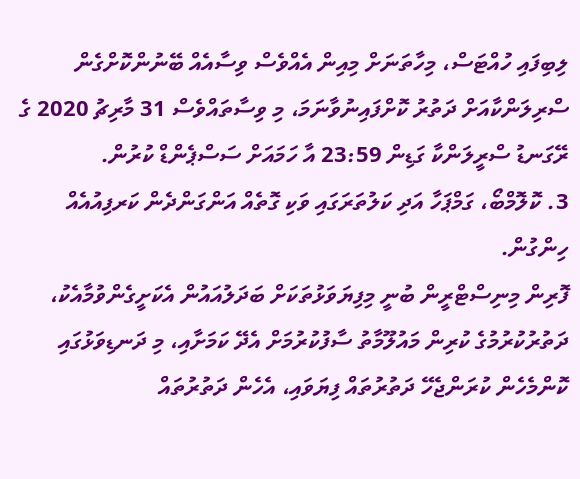ލިބިފައި ހުއްޓަސް، މިހާތަނަށް މިއިން އެއްވެސް ވިސާއެއް ބޭނުންކޮށްގެން ސްރިލަންކާއަށް ދަތުރު ކޮށްފައިނުވާނަމަ، މި ވިސާތައްވެސް 31 މާރިޗު 2020 ގެ ރޭގަނޑު ސްރީލަންކާ ގަޑިން 23:59 އާ ހަމައަށް ސަސްޕެންޑް ކުރުން.
3. ކޮލޮމްބޯ، ގަމްޕަހާ އަދި ކަލުތަރަގައި ވަކި ގޮތެއް އަންގަންދެން ކަރފިއުއެއް ހިންގުން.
ފޮރިން މިނިސްޓްރީން ބުނީ މިފިޔަވަޅުތަކަށް ބަދަލުއައުން އެކަށީގެންވުމާއެކު، ދަތުރުކުރުމުގެ ކުރިން މައުލޫމާތު ސާފުކުރުމަށް އެދޭ ކަމަށާއި، މި ދަނޑިވަޅުގައި ކޮންމެހެން ކުރަންޖެހޭ ދަތުރުތައް ފިޔަވައި، އެހެން ދަތުރުތައް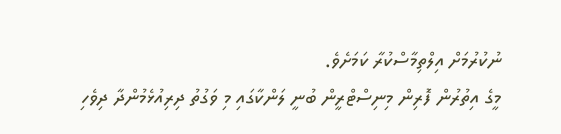ނުކުރުމަށް އިލްތިމާސްކުރާ ކަމަށެވެ.
މީގެ އިތުރުން ފޮރިން މިނިސްޓްރީން ބުނީ ލަންކާގައި މި ވަގުތު ދިރިއުޅެމުންދާ ދިވެހި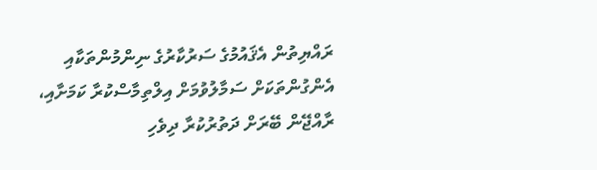ރައްޔިތުން އެޤައުމުގެ ސަރުކާރުގެ ނިންމުންތަކާއި އެންގުންތަކަށް ސަމާލުވުމަށް އިލްތިމާސްކުރާ ކަމަށާއި، ރާއްޖޭން ބޭރަށް ދަތުރުކުރާ ދިވެހި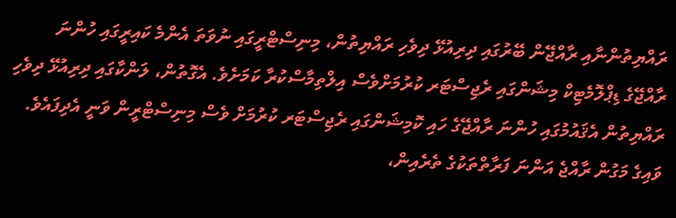ރައްޔިތުންނާއި ރާއްޖޭން ބޭރުގައި ދިރިއުޅޭ ދިވެހި ރައްޔިތުން، މިނިސްޓްރީގައި ނުވަތަ އެންމެ ކައިރީގައި ހުންނަ ރާއްޖޭގެ ޑިޕްލޮމެޓިކް މިޝަންގައި ރެޖިސްޓަރ ކުރުމަށްވެސް އިލްތިމާސްކުރާ ކަމަށެވެ. އެގޮތުން، ލަންކާގައި ދިރިއުޅޭ ދިވެހި ރައްޔިތުން އެޤައުމުގައި ހުންނަ ރާއްޖޭގެ ހައި ކޮމިޝަންގައި ރެޖިސްޓަރ ކުރުމަށް ވެސް މިނިސްޓްރީން ވަނީ އެދިފައެވެ.
ވައިގެ މަގުން ރާއްޖެ އަންނަ ފަރާތްތަކުގެ ތެރެއިން،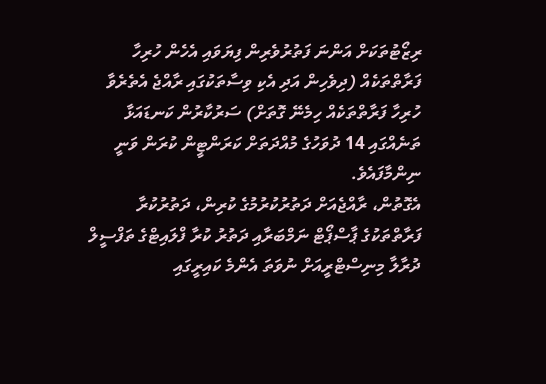ރިޒޯޓުތަކަށް އަންނަ ފަތުރުވެރިން ފިޔަވައި އެހެން ހުރިހާ ފަރާތްތަކެއް (ދިވެހިން އަދި އެކި ވިސާތަކުގައި ރާއްޖެ އެތެރެވާ ހުރިހާ ފަރާތްތަކެއް ހިމެނޭ ގޮތަށް) ސަރުކާރުން ކަނޑައަޅާ ތަނެއްގައި 14 ދުވަހުގެ މުއްދަތަށް ކަރަންޓީން ކުރަން ވަނީ ނިންމާފައެވެ.
އެގޮތުން، ރާއްޖެއަށް ދަތުރުކުރުމުގެ ކުރިން، ދަތުރުކުރާ ފަރާތްތަކުގެ ޕާސްޕޯޓް ނަމްބަރާއި ދަތުރު ކުރާ ފްލައިޓްގެ ތަފްސީލް ދުރާލާ މިނިސްޓްރީއަށް ނުވަތަ އެންމެ ކައިރީގައި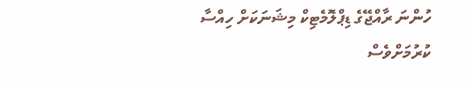ހުންނަ ރާއްޖޭގެ ޑިޕްލޮމެޓިކް މިޝަނަކަށް ހިއްސާ ކުރުމަށްވެސް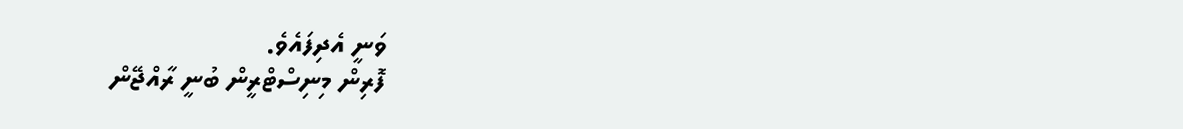ވަނީ އެދިފައެވެ.
ފޮރިން މިނިސްޓްރީން ބުނީ ރާއްޖޭން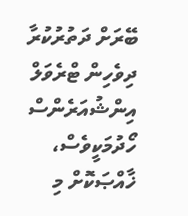ބޭރަށް ދަތުރުކުރާ ދިވެހިން ޓްރެވަލް އިންޝުއަރެންސް ހޯދުމަކީވެސް، ޚާއްޞަކޮށް މި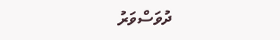ދުވަސްވަރު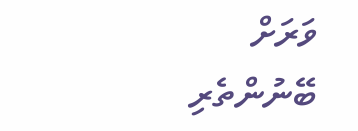ވަރަށް ބޭނުންތެރި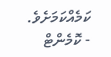ކަމެއްކަމަށެވެ.
- ކޮމެންޓް